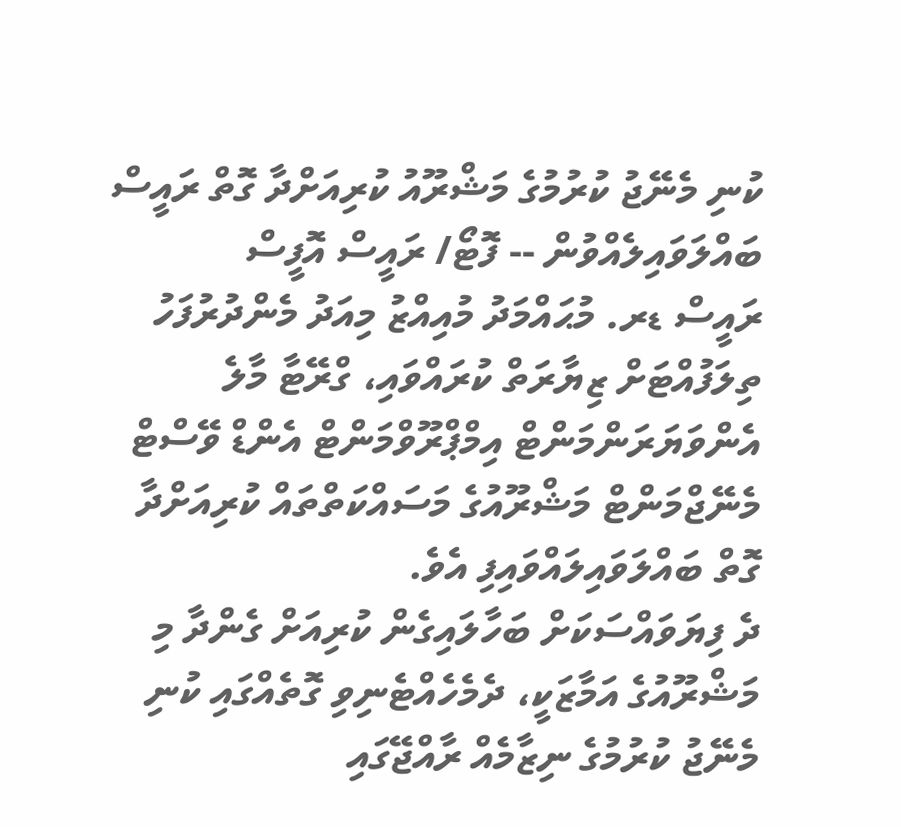ކުނި މެނޭޖު ކުރުމުގެ މަޝްރޫއު ކުރިއަށްދާ ގޮތް ރައީސް ބައްލަވައިލެއްވުން -- ފޮޓޯ/ ރައީސް އޮފީސް
ރައީސް ޑރ. މުޙައްމަދު މުއިއްޒު މިއަދު މެންދުރުފަހު ތިލަފުއްޓަށް ޒިޔާރަތް ކުރައްވައި، ގްރޭޓާ މާލެ އެންވަޔަރަންމަންޓް އިމްޕްރޫވްމަންޓް އެންޑް ވޭސްޓް މެނޭޖްމަންޓް މަޝްރޫއުގެ މަސައްކަތްތައް ކުރިއަށްދާ ގޮތް ބައްލަވައިލައްވައިފި އެވެ.
ދެ ފިޔަވައްސަކަށް ބަހާލައިގެން ކުރިއަށް ގެންދާ މި މަޝްރޫއުގެ އަމާޒަކީ، ދެމެހެއްޓެނިވި ގޮތެއްގައި ކުނި މެނޭޖު ކުރުމުގެ ނިޒާމެއް ރާއްޖޭގައި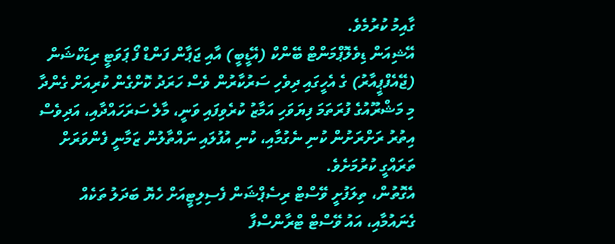ގާއިމު ކުރުމެވެ.
އޭޝިއަން ޑިވެލޮޕްމަންޓް ބޭންކް (އޭޑީބީ) އާއި ޖަޕާން ފަންޑް ފޯ ޕަވަޓީ ރިޑަކްޝަން (ޖޭއެފްޕީއާރު) ގެ އެހީގައި ދިވެހި ސަރުކާރުން ވެސް ހަރަދު ކޮށްގެން ކުރިއަށް ގެންދާ މި މަޝްރޫއުގެ ފުރަތަމަ ފިޔަވަހި އަމާޒު ކުރެވިފައި ވަނީ، މާލެ ސަރަހައްދާއި، އަދިވެސް އިތުރު ރަށްރަށުން ކުނި ނެގުމާއި، ކުނި އުފުލައި ނައްތާލުން ޒަމާނީ ފެންވަރަށް ތަރައްގީ ކުރުމަށެވެ.
އެގޮތުން، ތިލަފުށީ ވޭސްޓް ރިސެޕްޝަން ފެސިލިޓީއަށް ހެޔޮ ބަދަލު ތަކެއް ގެނައުމާއި، އައު ވޭސްޓް ޓްރާންސްފާ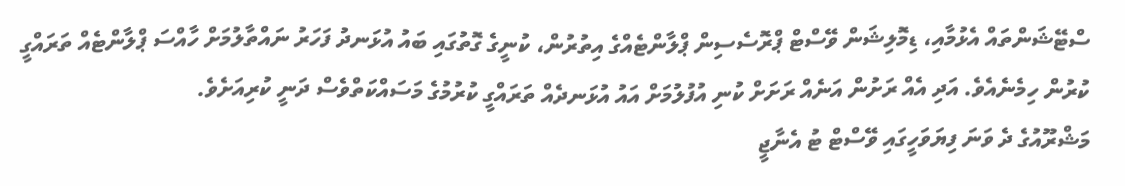ސްޓޭޝަންތައް އެޅުމާއި، ޑިމޮލިޝަން ވޭސްޓް ޕްރޮސެސިން ޕްލާންޓެއްގެ އިތުރުން، ކުނީގެ ގޮތުގައި ބައު އުޅަނދު ފަހަރު ނައްތާލުމަށް ހާއްސަ ޕްލާންޓެއް ތަރައްގީ ކުރުން ހިމެނެއެވެ. އަދި އެއް ރަށުން އަނެއް ރަށަށް ކުނި އުފުލުމަށް އައު އުޅަނދެއް ތަރައްގީ ކުރުމުގެ މަސައްކަތްވެސް ދަނީ ކުރިއަށެވެ.
މަޝްރޫއުގެ ދެ ވަނަ ފިޔަވަހީގައި ވޭސްޓް ޓު އެނާޖީ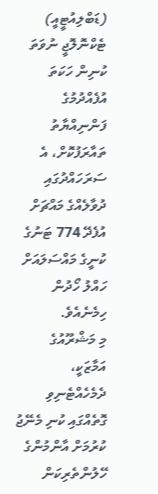(ޑަބްލިއުޓީއީ) ޓެކްނޮލޮޖީ ނުވަތަ ކުނިން ހަކަތަ އުފެއްދުމުގެ ފަންނިއްޔާތު ތައާރަފުކޮށް، އެ ސަރަހައްދުގައި ދުވާލެއްގެ މައްޗަށް އުފެދޭ 774 ޓަނުގެ ކުނީގެ މައްސަލައަށް ހައްލު ހޯދުން ހިމެނެއެވެ.
މި މަޝްރޫއުގެ އަމާޒަކީ، ދެމެހެއްޓެނިވި ގޮތެއްގައި ކުނި މެނޭޖު ކުރުމަށް އާންމުންގެ ހޭލުންތެރިކަން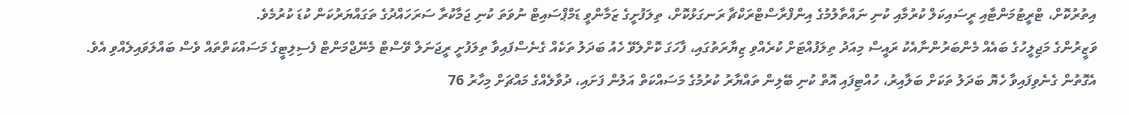އިތުރުކޮށް، ޓްރީޓުމަންޓާއި ރީސައިކަލް ކުރުމާއި ކުނި ނައްތާލުމުގެ އިންފްރާސްޓްރަކްޗާ ރަނގަޅުކޮށް، ތިލަފުށީގެ ޒަމާންވީ ޑަމްޕްސައިޓް ނުވަތަ ކުނި ޖަމާކުރާ ސަރަހައްދުގެ ތަގައްޔަރުކަން ކުޑަ ކުރުމެވެ.
ވަޒީރުންގެ މަޖިލީހުގެ ބައެއް މެންބަރުންނާއެކު ރައީސް މިއަދު ތިލަފުއްޓަށް ކުރެއްވި ޒިޔާރަތުގައި، ފާހަގަ ކޮށްލެވޭ ހެއު ބަދަލު ތަކެއް ގެނެސްފައިވާ ތިލަފުށީ ރީޖަނަލް ވޭސްޓް މެނޭޖްމަންޓް ފެސިލިޓީގެ މަސައްކަތްތައް ވެސް ބައްލަވައިލެއްވި އެވެ.
އެގޮތުން ގެނެވިފައިވާ ހެޔޮ ބަދަލު ތަކަށް ބަލާއިރު، ހުއްޓިފައި އޮތް ކުނި ބޭލިން ތައްޔާރު ކުރުމުގެ މަސައްކަތް އަލުން ފަށައި، ދުވާލެއްގެ މައްޗަށް މިހާރު 76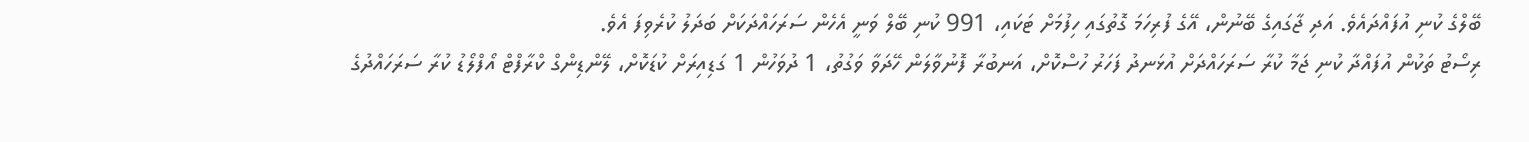ބޭލްގެ ކުނި އުފައްދައެވެ. އަދި ޖާގައިގެ ބޭނުން، އޭގެ ފުރިހަމަ ގޮތުގައި ހިފުމަށް ޓަކައި، 991 ކުނި ބޭލް ވަނީ އެހެން ސަރަހައްދަކަށް ބަދަލު ކުރެވިފަ އެވެ.
ރިސޯޓު ތަކުން އުފައްދާ ކުނި ޖަމާ ކުރާ ސަރަހައްދަށް އުޅަނދު ފަހަރު ހުސްކޮށް، އަނބުރާ ފޮނުވާލަން ހޭދަވާ ވަގުތު، 1 ދުވަހުން 1 ގަޑިއިރަށް ކުޑަކޮށް، ލޭންޑިންގް ކްރާފްޓް އޯފްލޯޑު ކުރާ ސަރަހައްދުގެ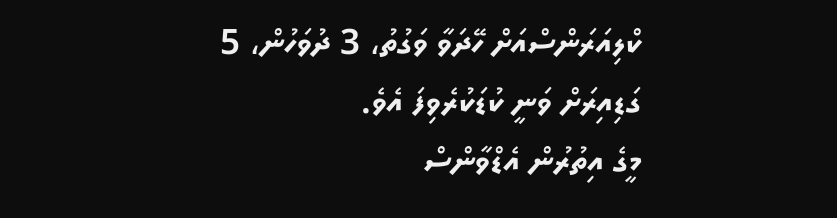ކްލިއަރަންސްއަށް ހޭދަވާ ވަގުތު، 3 ދުވަހުން، 5 ގަޑިއިރަށް ވަނީ ކުޑަކުރެވިފަ އެވެ.
މީގެ އިތުރުން އެޑްވާންސް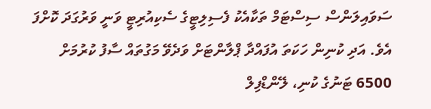ސަވައިލަންސް ސިސްޓަމް ތަކާއެކު ފެސިލިޓީގެ ސެކިއުރިޓީ ވަނީ ވަރުގަދަ ކޮށްފަ އެވެ. އަދި ކުނިން ހަކަތަ އުފައްދާ ޕްލާންޓަށް ވަދެވޭ މަގުތައް ސާފު ކުރުމަށް 6500 ޓަނުގެ ކުނި، ލޭންޑްފިލް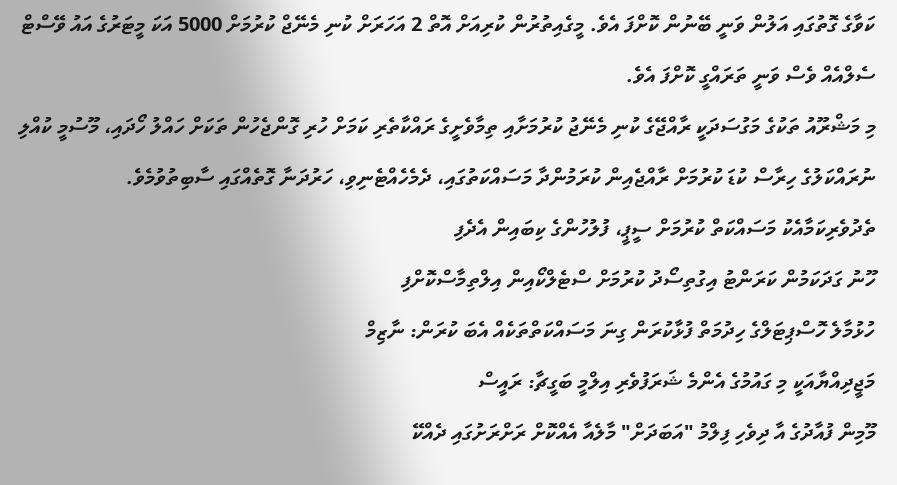ކަވާގެ ގޮތުގައި އަލުން ވަނީ ބޭނުން ކޮށްފަ އެވެ. މީގެއިތުރުން ކުރިއަށް އޮތް 2 އަހަރަށް ކުނި މެނޭޖް ކުރުމަށް 5000 އަކަ މީޓަރުގެ އައު ވޭސްޓް ސެލްއެއް ވެސް ވަނީ ތަރައްގީ ކޮށްފަ އެވެ.
މި މަޝްރޫއު ތަކުގެ މަގުސަދަކީ ރާއްޖޭގެ ކުނި މެނޭޖު ކުރުމަށާއި ތިމާވެށީގެ ރައްކާތެރި ކަމަށް ހުރި ގޮންޖެހުން ތަކަށް ހައްލު ހޯދައި، މޫސުމީ ކުއްލި ނުރައްކަލުގެ ހިރާސް ކުޑަ ކުރުމަށް ރާއްޖެއިން ކުރަމުންދާ މަސައްކަތުގައި، ދެމެހެއްޓެނިވި، ހަރުދަނާ ގޮތެއްގައި ސާބިތުވުމެވެ.
ތެދުވެރިކަމާއެކު މަސައްކަތް ކުރުމަށް ސީޕީ، ފުލުހުންގެ ކިބައިން އެދެފި
ހޫނު ގަދަކަމުން ކަރަންޓު އިގުތިސޯދު ކުރުމަށް ސްޓެލްކޯއިން އިލްތިމާސްކޮށްފި
ހުޅުމާލެ ހޮސްޕިޓަލްގެ ހިދުމަތް ފުޅާކުރަން ގިނަ މަސައްކަތްތަކެއް އެބަ ކުރަން: ނާޒިމް
މަޖީދިއްޔާއަކީ މި ގައުމުގެ އެންމެ ޝަރަފުވެރި އިލްމީ ބަގީޗާ: ރައީސް
މޫމިން ފުއާދުގެ އާ ދިވެހި ފިލްމު "އަބަދަށް" މާލެއާ އެއްކޮށް ރަށްރަށުގައި ދެއްކޭ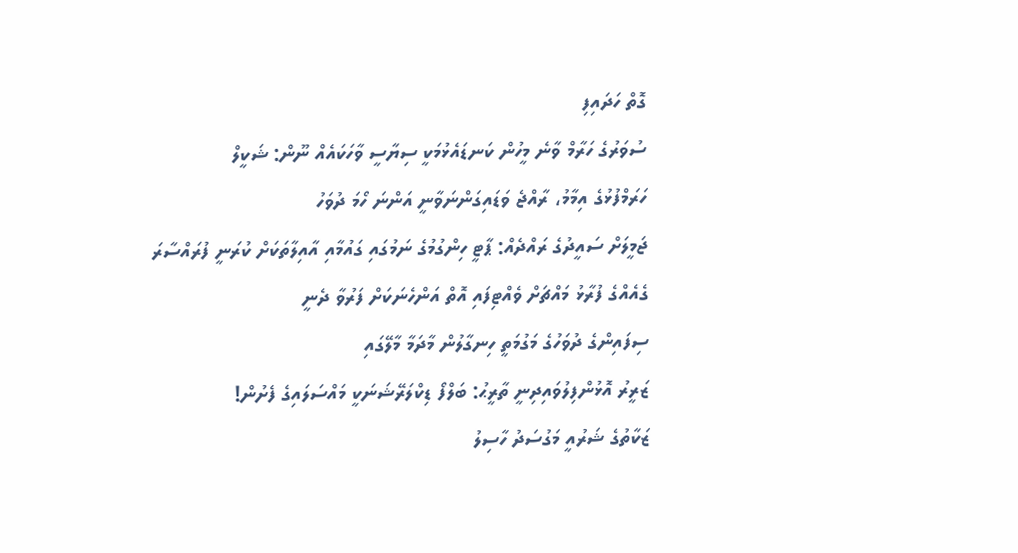ގޮތް ހަދައިފި
ސުވަރުގެ ހަރާމް ވާނެ މީހުން ކަނޑައެޅުމަކީ ސިޔާސީ ވާހަކައެއް ނޫން: ޝަކީލް
ހަރަމްފުޅުގެ އިމާމު، ރާއްޖެ ވަޑައިގަންނަވާނީ އަންނަ ހޯމަ ދުވަހު
ޖަމީލަށް ސައީދުގެ ރައްދެއް: ޕާޓީ ހިންގުމުގެ ނަމުގައި ގައުމާއި އާއިލާތަކަށް ކުރަނީ ފުރައްސާރަ
ގެއެއްގެ ފުރާޅު މައްޗަށް ވެއްޓިފައި އޮތް އަންހެނަކަށް ފަރުވާ ދެނީ
ސިފައިންގެ ދުވަހުގެ މަގުމަތީ ހިނގާލުން މާދަމާ މާލޭގައި
ޒަރީރު އޮޅުންފިލުވައިދިނީ ތާރީޙު: ބަލްފޯ ޑިކްލަރޭޝަނަކީ މައްސަލައިގެ ފެށުން!
ޒަކާތުގެ ޝަރުއީ މަގުސަދު ހާސިލު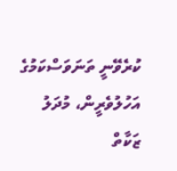ކުރެވޭނީ ތަނަވަސްކަމުގެ އަހުލުވެރީން، މުދަލު ޒަކާތް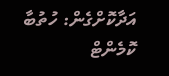އަދާކޮށްގެން: ހުތުބާ
ކޮމެންޓް